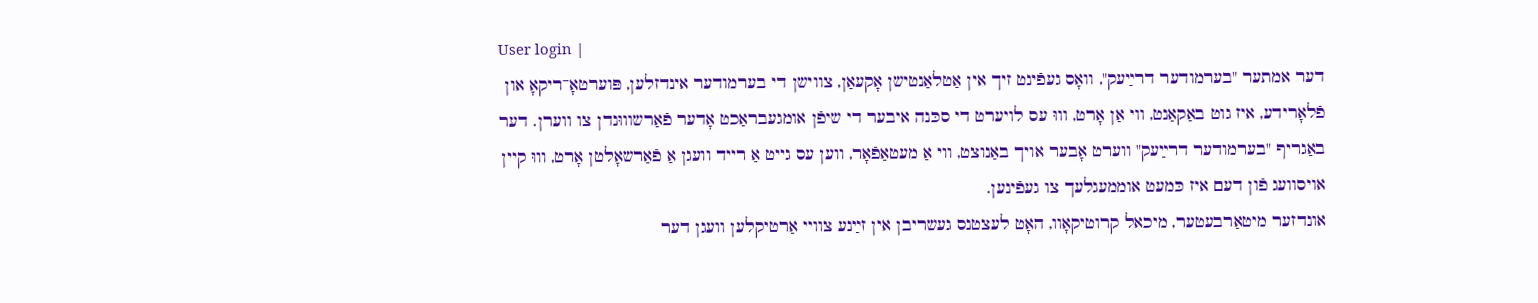User login |
דער אמתער "בערמודער דרײַעק", וואָס געפֿינט זיך אין אַטלאַנטישן אָקעאַן, צווישן די בערמודער אינדזלען, פּוערטאָ־ריקאָ און פֿלאָרידע, איז גוט באַקאַנט, ווי אַן אָרט, וווּ עס לויערט די סכּנה איבער די שיפֿן אומגעבראַכט אָדער פֿאַרשוווּנדן צו ווערן. דער באַגריף "בערמודער דרײַעק" ווערט אָבער אויך באַנוצט, ווי אַ מעטאַפֿאָר, ווען עס גייט אַ רייד וועגן אַ פֿאַרשאָלטן אָרט, וווּ קיין אויסוועג פֿון דעם איז כּמעט אוממעגלעך צו געפֿינען.
אונדזער מיטאַרבעטער, מיכאל קרוטיקאָוו, האָט לעצטנס געשריבן אין זײַנע צוויי אַרטיקלען וועגן דער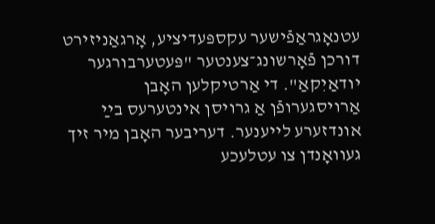עטנאָגראַפֿישער עקספּעדיציע, אָרגאַניזירט דורכן פֿאָרשונג־צענטער "פּעטערבורגער יודאַיִקאַ". די אַרטיקלען האָבן אַרויסגערופֿן אַ גרויסן אינטערעס בײַ אונדזערע לייענער. דעריבער האָבן מיר זיך געוואָנדן צו עטלעכע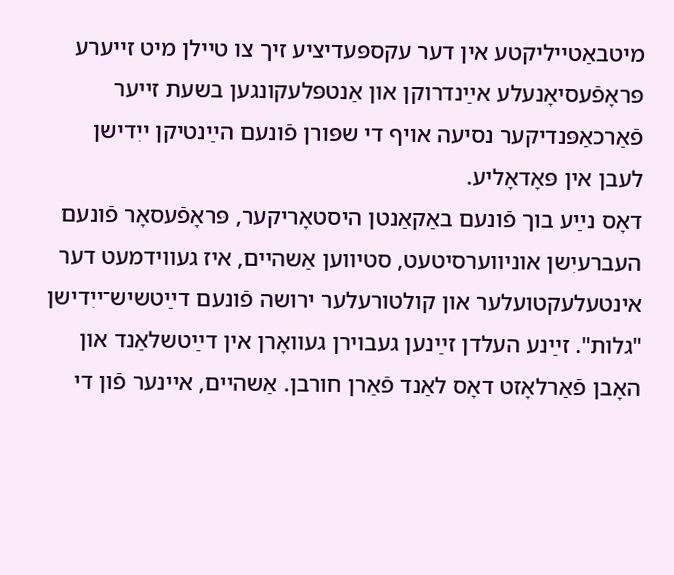מיטבאַטייליקטע אין דער עקספּעדיציע זיך צו טיילן מיט זייערע פּראָפֿעסיאָנעלע אײַנדרוקן און אַנטפּלעקונגען בשעת זייער פֿאַרכאַפּנדיקער נסיעה אויף די שפּורן פֿונעם הײַנטיקן ייִדישן לעבן אין פּאָדאָליע.
דאָס נײַע בוך פֿונעם באַקאַנטן היסטאָריקער, פּראָפֿעסאָר פֿונעם העברעיִשן אוניווערסיטעט, סטיווען אַשהיים, איז געווידמעט דער אינטעלעקטועלער און קולטורעלער ירושה פֿונעם דײַטשיש־ייִדישן "גלות". זײַנע העלדן זײַנען געבוירן געוואָרן אין דײַטשלאַנד און האָבן פֿאַרלאָזט דאָס לאַנד פֿאַרן חורבן. אַשהיים, איינער פֿון די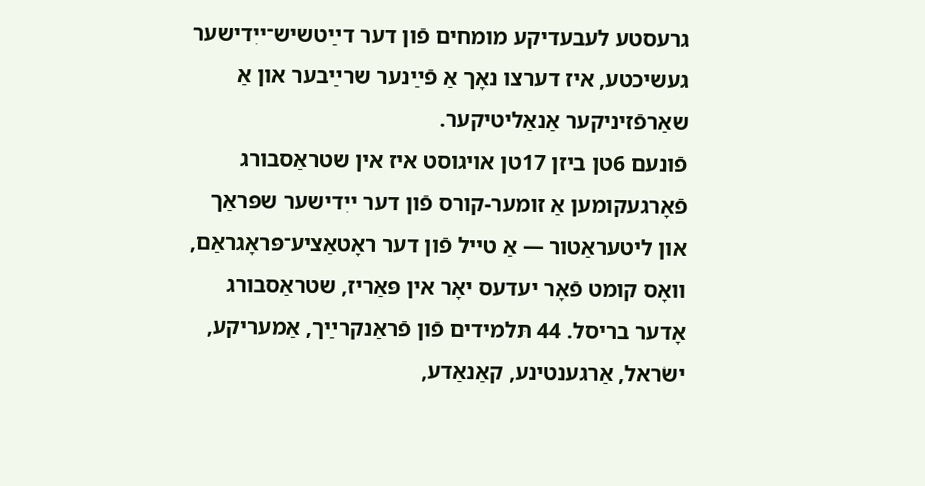גרעסטע לעבעדיקע מומחים פֿון דער דײַטשיש־ייִדישער געשיכטע, איז דערצו נאָך אַ פֿײַנער שרײַבער און אַ שאַרפֿזיניקער אַנאַליטיקער.
פֿונעם 6טן ביזן 17טן אויגוסט איז אין שטראַסבורג פֿאָרגעקומען אַ זומער-קורס פֿון דער ייִדישער שפּראַך און ליטעראַטור — אַ טייל פֿון דער ראָטאַציע־פּראָגראַם, וואָס קומט פֿאָר יעדעס יאָר אין פּאַריז, שטראַסבורג אָדער בריסל. 44 תּלמידים פֿון פֿראַנקרײַך, אַמעריקע, ישׂראל, אַרגענטינע, קאַנאַדע,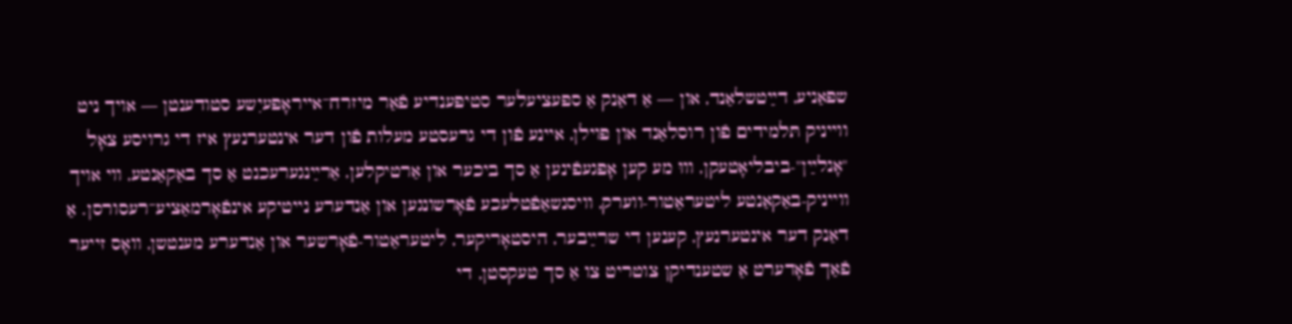שפּאַניע, דײַטשלאַנד, און — אַ דאַנק אַ ספּעציעלער סטיפּענדיע פֿאַר מיזרח־אייראָפּעיִשע סטודענטן — אויך ניט ווייניק תּלמידים פֿון רוסלאַנד און פּוילן, איינע פֿון די גרעסטע מעלות פֿון דער אינטערנעץ איז די גרויסע צאָל "אָנלײַן"-ביבליאָטעקן, וווּ מע קען אָפּגעפֿינען אַ סך ביכער און אַרטיקלען, אַרײַנגערעכנט אַ סך באַקאַנטע, ווי אויך ווייניק-באַקאַנטע ליטעראַטור-ווערק, וויסנשאַפֿטלעכע פֿאָרשונגען און אַנדערע נייטיקע אינפֿאָרמאַציע־רעסורסן. אַ דאַנק דער אינטערנעץ, קענען די שרײַבער, היסטאָריקער, ליטעראַטור-פֿאָרשער און אַנדערע מענטשן, וואָס זייער פֿאַך פֿאָדערט אַ שטענדיקן צוטריט צו אַ סך טעקסטן, די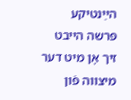הײַנטיקע פּרשה הייבט זיך אָן מיט דער מיצווה פֿון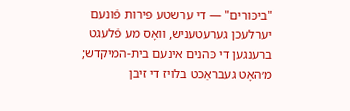"ביכּורים" — די ערשטע פּירות פֿונעם יערלעכן גערעטעניש, וואָס מע פֿלעגט ברענגען די כּהנים אינעם בית-המיקדש; מ׳האָט געבראַכט בלויז די זיבן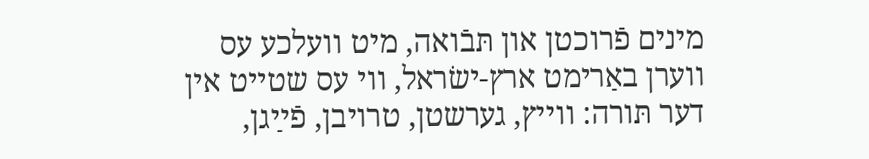מינים פֿרוכטן און תּבֿואה, מיט וועלכע עס ווערן באַרימט ארץ-ישׂראל, ווי עס שטייט אין דער תּורה: ווייץ, גערשטן, טרויבן, פֿײַגן,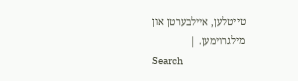טייטלען, איילבערטן און מילגרוימען. |
Search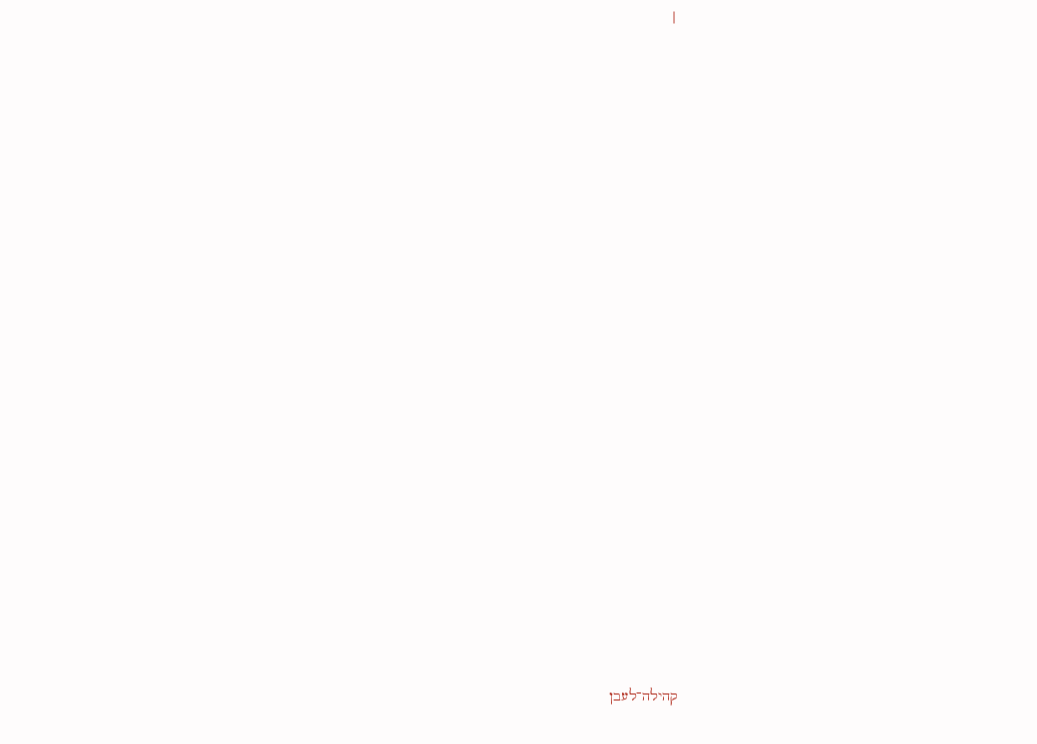|
























קהילה־לעבן